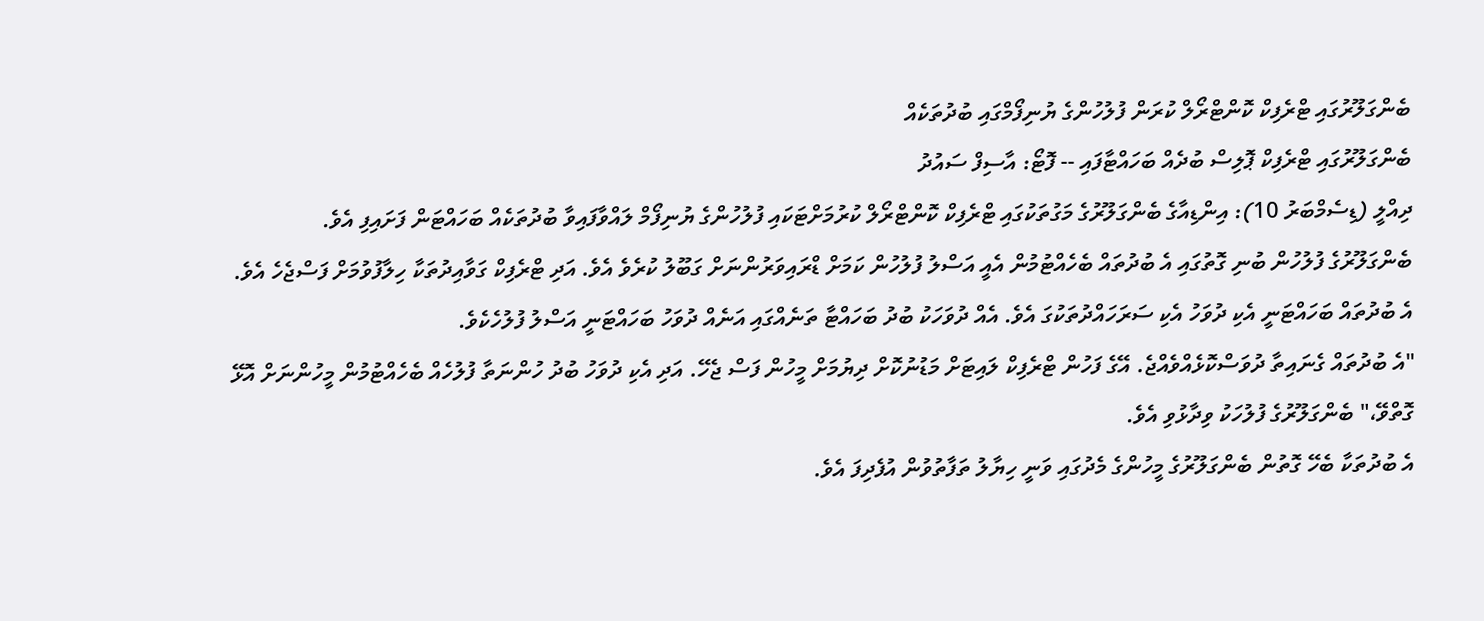ބެންގަލޫރުގައި ޓްރެފިކް ކޮންޓްރޯލް ކުރަން ފުލުހުންގެ ޔުނިފޯމްގައި ބުދުތަކެއް
ބެންގަލޫރުގައި ޓްރެފިކް ޕޮލިސް ބުދެއް ބަހައްޓާފައި -- ފޮޓޯ: އާސިފް ސައުދު
ދިއްލީ (ޑިސެމްބަރު 10): އިންޑިއާގެ ބެންގަލޫރުގެ މަގުތަކުގައި ޓްރެފިކް ކޮންޓްރޯލް ކުރުމަށްޓަކައި ފުލުހުންގެ ޔުނިފޯމް ލައްވާފައިވާ ބުދުތަކެއް ބަހައްޓަން ފަށައިފި އެވެ.
ބެންގަލޫރުގެ ފުލުހުން ބުނި ގޮތުގައި އެ ބުދުތައް ބެހެއްޓުމުން އެއީ އަސްލު ފުލުހުން ކަމަށް ޑްރައިވަރުންނަށް ގަބޫލު ކުރެވެ އެވެ. އަދި ޓްރެފިކް ގަވާއިދުތަކާ ހިލާފުވުމަށް ފަސްޖެހެ އެވެ.
އެ ބުދުތައް ބަހައްޓަނީ އެކި ދުވަހު އެކި ސަރަހައްދުތަކުގަ އެވެ. އެއް ދުވަހަކު ބުދު ބަހައްޓާ ތަނެއްގައި އަނެއް ދުވަހު ބަހައްޓަނީ އަސްލު ފުލުހެކެވެ.
"އެ ބުދުތައް ގެނައިތާ ދުވަސްކޮޅެއްވެއްޖެ. އޭގެ ފަހުން ޓްރެފިކް ލައިޓަށް މަޑުނުކޮށް ދިޔުމަށް މީހުން ފަސް ޖެހޭ. އަދި އެކި ދުވަހު ބުދު ހުންނަތާ ފުލުހެއް ބެހެއްޓުމުން މީހުންނަށް އޮޅޭ ގޮތްވޭ،" ބެންގަލޫރުގެ ފުލުހަކު ވިދާޅުވި އެވެ.
އެ ބުދުތަކާ ބެހޭ ގޮތުން ބެންގަލޫރުގެ މީހުންގެ މެދުގައި ވަނީ ހިޔާލު ތަފާތުވުން އުފެދިފަ އެވެ.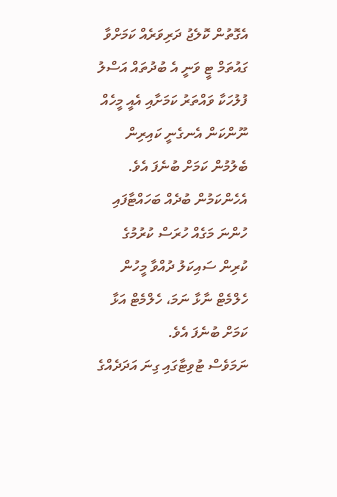އެގޮތުން ކޮލެޖު ދަރިވަރެއް ކަމަށްވާ ގައުތަމް ޓީ ވަނީ އެ ބުދުތައް އަސްލު ފުލުހަކާ ވައްތަރު ކަމަށާއި އެއީ މީހެއް ނޫންކަން އެނގެނީ ކައިރިން ބެލުމުން ކަމަށް ބުނެފަ އެވެ. އެހެންކަމުން ބުދެއް ބަހައްޓާފައި ހުންނަ މަގެއް ހުރަސް ކުރުމުގެ ކުރިން ސައިކަލު ދުއްވާ މީހުން ހެލްމެޓް ނާޅާ ނަމަ، ހެލްމެޓް އަޅާ ކަމަށް ބުނެފަ އެވެ.
ނަމަވެސް ޓުވިޓާގައި ގިނަ އަދަދެއްގެ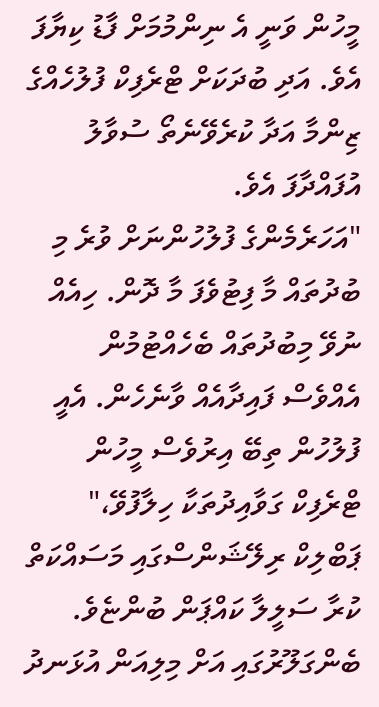މީހުން ވަނީ އެ ނިންމުމަށް ފާޑު ކިޔާފަ އެވެ. އަދި ބުދަކަށް ޓްރެފިކް ފުލުހެއްގެ ޒިންމާ އަދާ ކުރެވޭނެތޯ ސުވާލު އުފައްދާފަ އެވެ.
"އަހަރެމެންގެ ފުލުހުންނަށް ވުރެ މި ބުދުތައް މާ ފިޓުވެފަ މާ ދޮން. ހިއެއް ނުވޭ މިބުދުތައް ބެހެއްޓުމުން އެއްވެސް ފައިދާއެއް ވާނެހެން. އެއީ ފުލުހުން ތިބޭ އިރުވެސް މީހުން ޓްރެފިކް ގަވާއިދުތަކާ ހިލާފުވޭ،" ޕަބްލިކް ރިލޭޝަންސްގައި މަސައްކަތް ކުރާ ސަލީލާ ކައްޕަން ބުންޏެވެ.
ބެންގަލޫރުގައި އަށް މިލިއަން އުޅަނދު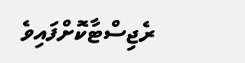ރެޖިސްޓާކޮށްފައިވެ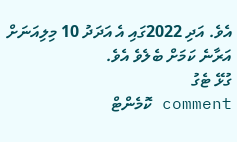އެވެ. އަދި 2022ގައި އެ އަދަދު 10 މިލިއަނަށް އަރާނެ ކަމަށް ބެލެވެ އެވެ.
ގުޅޭ ޓެގު
comment ކޮމެންޓް